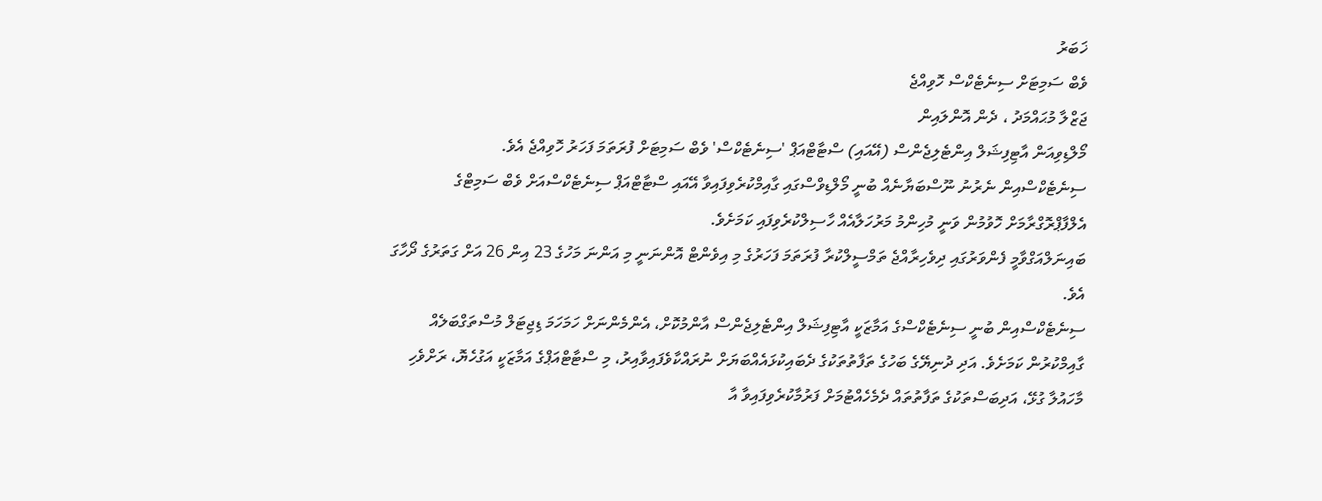ޚަބަރު
ވެބް ސަމިޓަށް ސިނެޓެކްސް ހޮވިއްޖެ
ޖަޒްލާ މުޙައްމަދު ، ދެން އޮންލައިން
މޯލްޑިވިއަން އާޓިފިޝަލް އިންޓެލިޖެންސް (އޭއައި) ސްޓާޓްއަޕް 'ސިނެޓެކްސް' ވެބް ސަމިޓަށް ފުރަތަމަ ފަހަރު ހޮވިއްޖެ އެވެ.
ސިނެޓެކްސްއިން ނެރުނު ނޫސްބަޔާނެއް ބުނީ މޯލްޑިވްސްގައި ގާއިމްކުރެވިފައިވާ އޭއައި ސްޓާޓްއަޕް ސިނެޓެކްސްއަށް ވެބް ސަމިޓްގެ އެލްފާޕްރޮގްރާމަށް ހޮވުމުން ވަނީ މުހިންމު މަރުހަލާއެއް ހާސިލްކުރެވިފައި ކަމަށެވެ.
ބައިނަލްއަގްވާމީ ފެންވަރުގައި ދިވެހިރާއްޖެ ތަމްސީލްކުރާ ފުރަތަމަ ފަހަރުގެ މި އިވެންޓް އޮންނަނީ މި އަންނަ މަހުގެ 23 އިން 26 އަށް ގަތަރުގެ ދޯހާގަ އެވެ.
ސިނެޓެކްސްއިން ބުނީ ސިނެޓެކްސްގެ އަމާޒަކީ އާޓިފިޝަލް އިންޓެލިޖެންސް އާންމުކޮށް، އެންމެންނަށް ހަމަހަމަ ޑިޖިޓަލް މުސްތަގްބަލެއް ގާއިމްކުރުން ކަމަށެވެ. އަދި ދުނިޔޭގެ ބަހުގެ ތަފާތުތަކުގެ ދެބައިކުޅައެއްބަޔަށް ނުރައްކާވެފައިވާއިރު، މި ސްޓާޓްއަޕްގެ އަމާޒަކީ އަގުހެޔޮ، ރަށްވެހި މާހައުލާ ގުޅޭ، އަދިބަސްތަކުގެ ތަފާތުތައް ދެމެހެއްޓުމަށް ފަރުމާކުރެވިފައިވާ އާ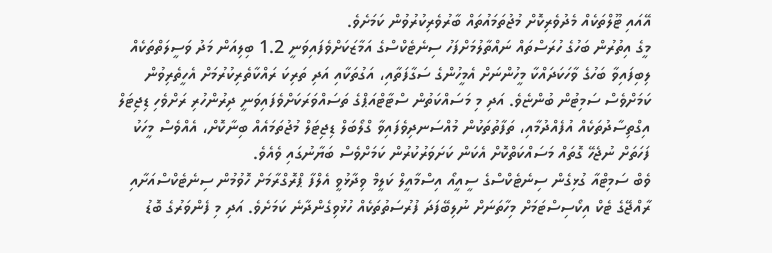އޭއައި ޓޫލްތަކެއް މެދުވެރިކޮށް މުޖުތަމައުތައް ބާރުވެރިކުރުވުން ކަމަށެވެ.
މީގެ އިތުރުން ބަހުގެ ހުރަސްތައް ނައްތާލުމަށްފަހު ސިނެޓެކްސްގެ އަމާޒަކަށްވެފައިވަނީ 1.2 ބިލިއަން މަދު ވަސީލަތްތަކެއް ލިބިފައިވާ ބަހުގެ ވާހަކަދައްކާ މީހުންނަށް އެމީހުންގެ ސަގާފަތާއި، އަގުތަކާއި އަދި ތަރިކަ ރައްކާތެރިކުރުމަށް އެހީތެރިވުން ކަމަށްވެސް ސަމިޓުން ބުންޏެވެ. އަދި މި މަސައްކަތުން ސްޓާޓްއަޕްގެ ތަސައްވަރަކަށްވެފައިވަނީ ދިރުންހުރި ރަށްވެހި ޑިޖިޓަލް އިގްތިސާދުތަކެއް އުފެއްދުމާއި، ތަފާތުތަކުން މުއްސަނދިވެފައިވާ ގްލޯބަލް ޑިޖިޓަލް މުޖުތަމައެއް ބިނާކޮށް، އެއްވެސް މީހަކު ފަހަތަށް ނުޖެހޭ ގޮތައް މަސައްކަތްކޮށް އެކަން ކަށަވަރުކުރުން ކަމަށްވެސް ބަޔާނުގައި ވެއެވެ.
ވެބް ސަމިޓްއާ ގުޅިގެން ސިނެޓެކްސްގެ ސީއީއޯ އިސްމާއީލް ކަލީމް ވިދާޅުވީ އެލްފާ ޕްރޮގްރާމަށް ހޮވުމުން ސިނެޓެކްސްއަށާއި ރާއްޖޭގެ ޓެކް އިކޯސިސްޓަމަށް މިހާތަނަށް ނުލިބޭފަދަ ފުރުސަތުތަކެއް ހުޅުވިގެންދާނެ ކަމަށެވެ. އަދި މި ފެންވަރުގެ ބޮޑު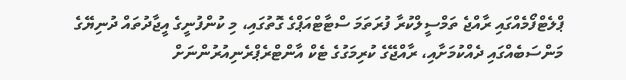ޕްލެޓްފޯމެއްގައި ރާއްޖެ ތަމްސީލްކުރާ ފުރަތަމަ ސްޓާޓްއަޕްގެ ގޮތުގައި، މި ކުންފުނީގެ އީޖާދުތައް ދުނިޔޭގެ މަންސަބެއްގައި ދެއްކުމަށާއި، ރާއްޖޭގެ ކުރިމަގުގެ ޓެކް އާންޓްރެޕްރެނިއުރުންނަށް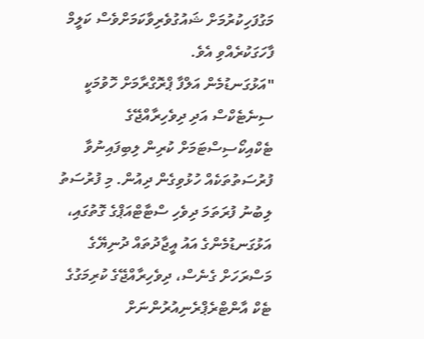މަގުފަހިކުރުމަށް ޝައުގުވެރިވާކަމަށްވެސް ކަލީމް ފާހަގަކުރެއްވި އެވެ.
"އަޅުގަނޑުމެން އަލްފާ ޕްރޮގްރާމަށް ހޮވުމަކީ ސިނެޓެކްސް އަދި ދިވެހިރާއްޖޭގެ ޓެކްއިކޯސިސްޓަމަށް ކުރިން ލިބިފައިނުވާ ފުރުސަތުތަކެއް ހުޅުވިގެން ދިއުން. މި ފުރުސަތު ލިބުނު ފުރަތަމަ ދިވެހި ސްޓާޓްއަޕްގެ ގޮތުގައި، އަޅުގަނޑުމެންގެ އައު އީޖާދުތައް ދުނިޔޭގެ މަސްރަހަށް ގެނެސް، ދިވެހިރާއްޖޭގެ ކުރިމަގުގެ ޓެކް އާންޓްރެޕްރެނިއުރުންނަށް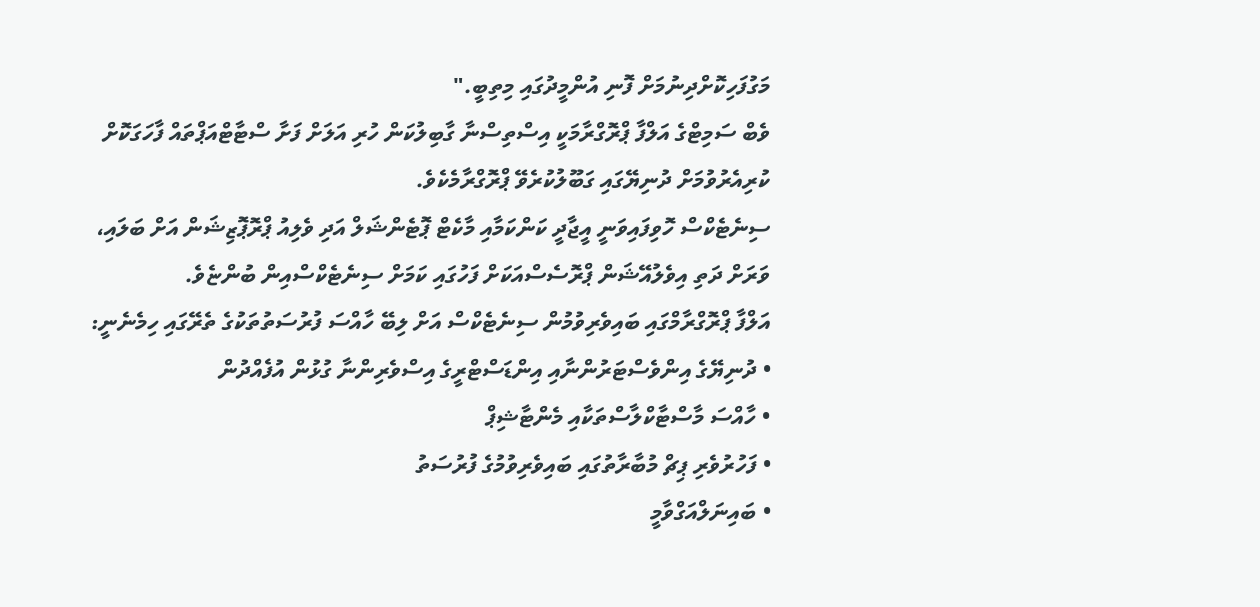މަގުފަހިކޮށްދިނުމަށް ފޮނި އުންމީދުގައި މިތިބީ."
ވެބް ސަމިޓްގެ އަލްފާ ޕްރޮގްރާމަކީ އިސްތިސްނާ ގާބިލުކަން ހުރި އަލަށް ފަށާ ސްޓާޓްއަޕްތައް ފާހަގަކޮށް ކުރިއެރުވުމަށް ދުނިޔޭގައި ގަބޫލުކުރެވޭ ޕްރޮގްރާމެކެވެ.
ސިނެޓެކްސް ހޮވިފައިވަނީ އީޖާދީ ކަންކަމާއި މާކެޓް ޕޮޓެންޝަލް އަދި ވެލިއު ޕްރޮޕޮޒިޝަން އަށް ބަލައި، ވަރަށް ދަތި އިވެލުއޭޝަން ޕްރޮސެސްއަކަށް ފަހުގައި ކަމަށް ސިނެޓެކްސްއިން ބުންޏެވެ.
އަލްފާ ޕްރޮގްރާމްގައި ބައިވެރިވުމުން ސިނެޓެކްސް އަށް ލިބޭ ހާއްސަ ފުރުސަތުތަކުގެ ތެރޭގައި ހިމެނެނީ:
• ދުނިޔޭގެ އިންވެސްޓަރުންނާއި އިންޑަސްޓްރީގެ އިސްވެރިންނާ ގުޅުން އުފެއްދުން
• ހާއްސަ މާސްޓާކްލާސްތަކާއި މެންޓާޝިޕް
• ފަހުރުވެރި ޕިޗް މުބާރާތުގައި ބައިވެރިވުމުގެ ފުރުސަތު
• ބައިނަލްއަގްވާމީ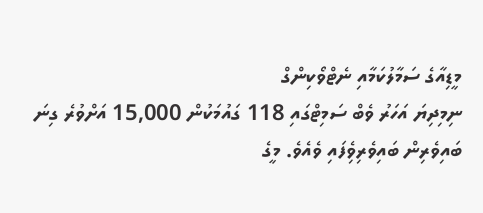މީޑިއާގެ ސަމާލުކަމާއި ނެޓްވޯކިންގް
ނިމިދިޔަ އަހަރު ވެބް ސަމިޓްގައި 118 ގައުމަކުން 15,000 އަށްވުރެ ގިނަ ބައިވެރިން ބައިވެރިވިެފައި ވެއެވެ. މީގެ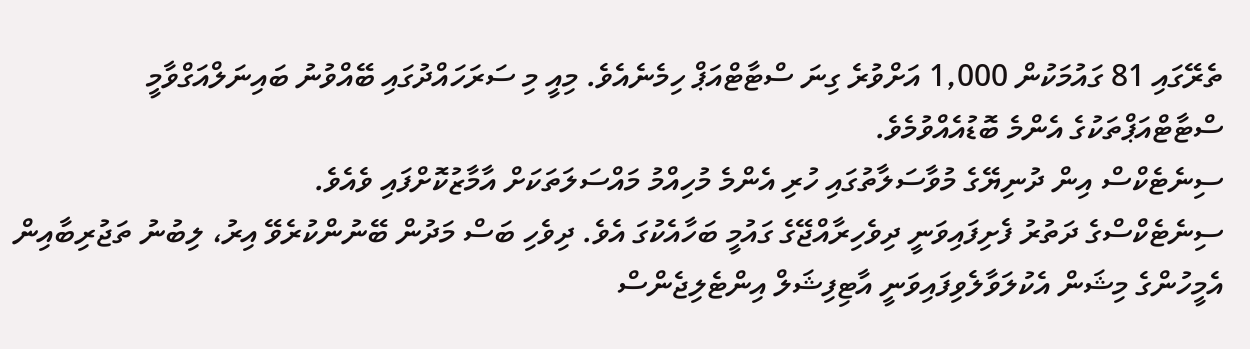ތެރޭގައި 81 ގައުމަކުން 1,000 އަށްވުރެ ގިނަ ސްޓާޓްއަޕް ހިމެނެއެވެ. މިއީ މި ސަރަހައްދުގައި ބޭއްވުނު ބައިނަލްއަގްވާމީ ސްޓާޓްއަޕްތަކުގެ އެންމެ ބޮޑުއެއްވުމެވެ.
ސިނެޓެކްސް އިން ދުނިޔޭގެ މުވާސަލާތުގައި ހުރި އެންމެ މުހިއްމު މައްސަލަތަކަށް އާމާޒުކޮށްފައި ވެއެވެ.
ސިނެޓެކްސްގެ ދަތުރު ފެށިފައިވަނީ ދިވެހިރާއްޖޭގެ ގައުމީ ބަހާއެކުގަ އެވެ. ދިވެހި ބަސް މަދުން ބޭނުންކުރެވޭ އިރު، ލިބުނު ތަޖުރިބާއިން އެމީހުންގެ މިޝަން އެކުލަވާލެވިފައިވަނީ އާޓިފިޝަލް އިންޓެލިޖެންސް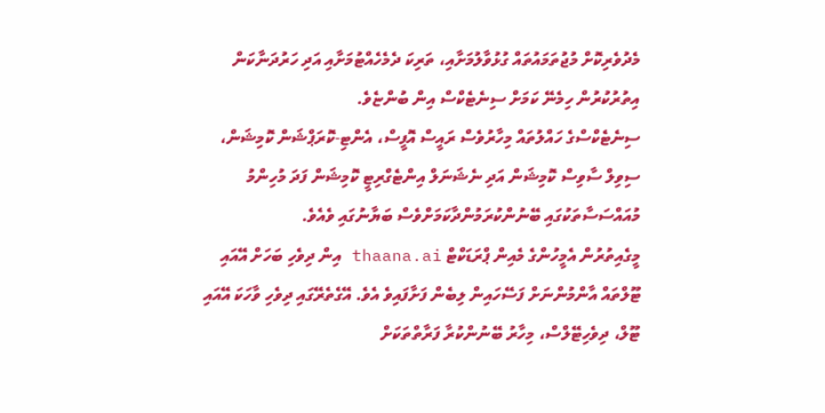މެދުވެރިކޮށް މުޖުތަމައުތައް ގުޅުވާލުމަށާއި، ތަރިކަ ދެމެހެއްޓުމަށާއި އަދި ހަރުދަނާކަން އިތުރުކުރުން ހިމެނޭ ކަމަށް ސިނެޓެކްސް އިން ބުންޏެވެ.
ސިނެޓެކްސްގެ ހައްލުތައް މިހާރުވެސް ރައީސް އޮފީސް، އެންޓި-ކޮރަޕްޝަން ކޮމިޝަން، ސިވިލް ސާވިސް ކޮމިޝަން އަދި ނެޝަނަލް އިންޓެގްރިޓީ ކޮމިޝަން ފަދަ މުހިންމު މުއައްސަސާތަކުގައި ބޭނުންކުރަމުންދާކަމަށްވެސް ބަޔާނުގައި ވެއެވެ.
މީގެއިތުރުން އެމީހުންގެ މެއިން ޕްރަޑަކްޓް thaana.ai އިން ދިވެހި ބަހަށް އޭއައި ޓޫލްތައް އާންމުންނަށް ފަސޭހައިން ލިބެން ފަށާފައިވެ އެވެ. އޭގެތެރޭގައި ދިވެހި ވާހަކަ އޭއައި ޓޫލް، ދިވެހިޓޭލްސް، މިހާރު ބޭނުންކުރާ ފަރާތްތަކަށް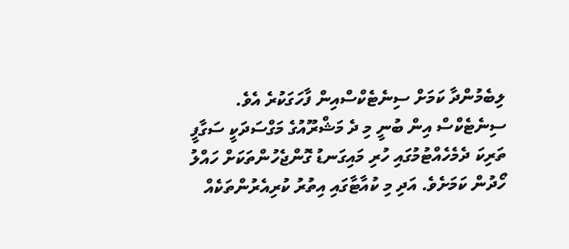ލިބެމުންދާ ކަމަށް ސިނެޓެކްސްއިން ފާހަގަކުރެ އެވެ.
ސިނެޓެކްސް އިން ބުނީ މި ދެ މަޝްރޫއުގެ މަގްސަދަކީ ސަގާފީ ތަރިކަ ދެމެހެއްޓުމުގައި ހުރި މައިގަނޑު ގޮންޖެހުންތަކަށް ހައްލު ހޯދުން ކަމަށެވެ. އަދި މި ކުއާޓާގައި އިތުރު ކުރިއެރުންތަކެއް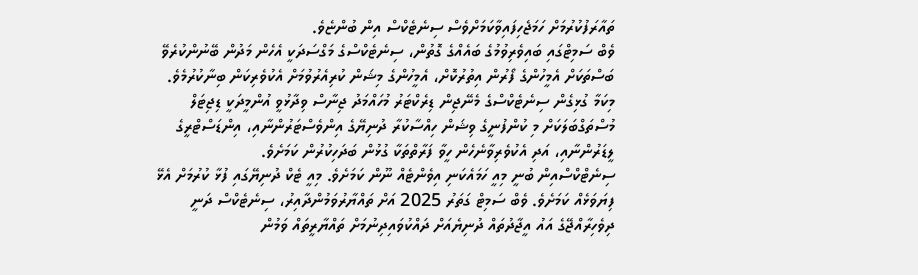ތައާރަފުކުރުމަށް ހަމަޖެހިފައިވާކަމަށްވެސް ސިނެޓެކްސް އިން ބުންޏެވެ.
ވެބް ސަމިޓްގައި ބައިވެރިވުމުގެ ބައެއްގެ ގޮތުން، ސިނެޓެކްސްގެ މަގްސަދަކީ އެހެން މަދުން ބޭނުންކުރެވޭ ބަސްތަކަށް އެމީހުންގެ ފޯރުން އިތުރުކޮށް، އެމީހުންގެ މިޝަން ކުރިއެރުވުމަށް އެކުވެރިކަން ބިނާކުރުމެވެ.
މިކަމާ ގުޅިގެން ސިނެޓެކްސްގެ މެނޭޖިން ޑިރެކްޓަރު މުހައްމަދު ޖިނާސް ވިދާޅުވީ އުންމީދަކީ ޑިޖިޓަލް މުސްތަގްބަލަކަށް މި ކުންފުނީގެ ވިޝަން ހިއްސާކުރާ ދުނިޔޭގެ އިންވެސްޓަރުންނާއި، އިންޑަސްޓްރީގެ ލީޑަރުންނާއި، އަދި އެކުވެރިވާނެހެން ހީވާ ފަރާތްތަކާ ގުޅުން ބަދަހިކުރުން ކަމަށެވެ.
ސިނެޓްކްސްއިން ބުނީ މިއީ ހަމައެކަނި އިވެންޓެއް ނޫން ކަމަށެވެ. މިއީ ޓެކް ދުނިޔޭގައި ފުޅާ ކުރުމަށް އެޅޭ ފިޔަވަޅެއް ކަމަށެވެ. ވެބް ސަމިޓް ގަތަރު 2025 އަށް ތައްޔާރުވަމުންދާއިރު، ސިނެޓެކްސް ދަނީ ދިވެހިރާއްޖޭގެ އައު އީޖާދުތައް ދުނިޔެއަށް ދައްކުވައިދިނުމަށް ތައްޔާރީތައް ވަމުން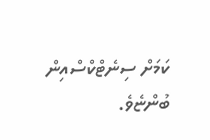ކަމަށް ސިނެޓްކްސްއިން ބުންޏެވެ.